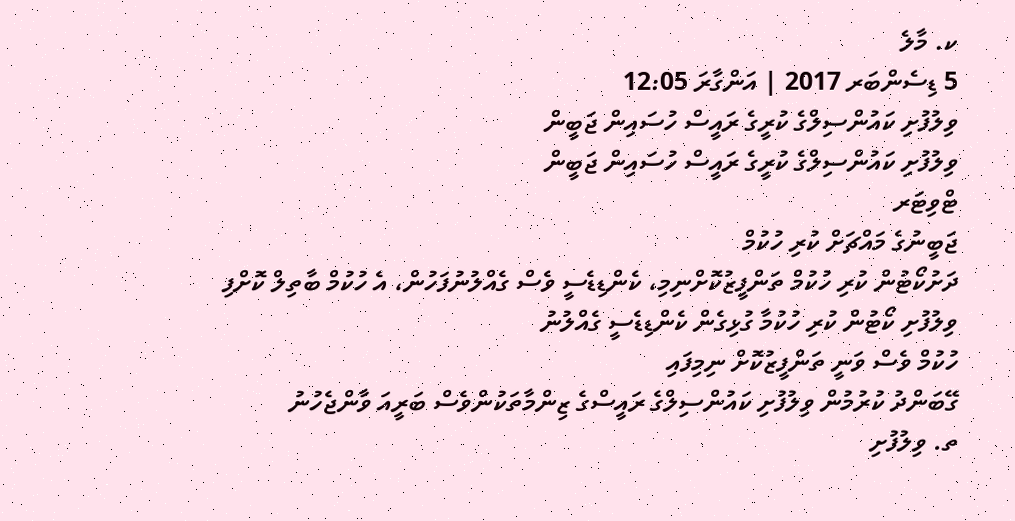ކ. މާލެ
5 ޑިސެންބަރ 2017 | އަންގާރަ 12:05
ވިލުފުށި ކައުންސިލްގެ ކުރީގެ ރައީސް ހުސައިން ޖަބީން
ވިލުފުށި ކައުންސިލްގެ ކުރީގެ ރައީސް ހުސައިން ޖަބީން
ޓްވިޓަރ
ޖަބީނުގެ މައްޗަށް ކުރި ހުކުމް
ދަށުކޯޓުން ކުރި ހުކުމް ތަންފީޒުކޮށްނިމި، ކެންޑިޑެސީ ވެސް ގެއްލުނުފަހުން، އެ ހުކުމް ބާތިލް ކޮށްފި
ވިލުފުށި ކޯޓުން ކުރި ހުކުމާ ގުޅިގެން ކެންޑިޑެސީ ގެއްލުނު
ހުކުމް ވެސް ވަނީ ތަންފީޒުކޮށް ނިމިފައި
ގޭބަންދު ކުރުމުން ވިލުފުށި ކައުންސިލްގެ ރައީސްގެ ޒިންމާތަކުންވެސް ބަރީއަ ވާންޖެހުނު
ތ. ވިލުފުށި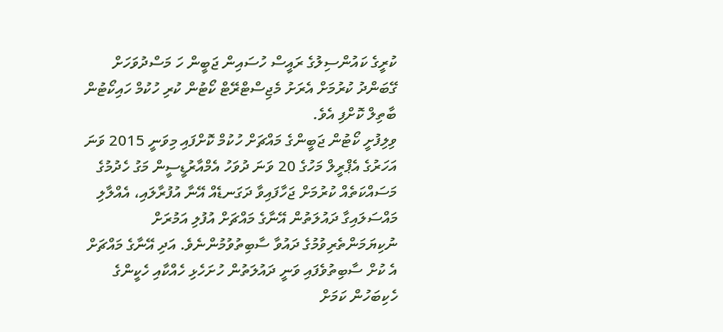ކުރީގެ ކައުންސިލުގެ ރައީސް ހުސައިން ޖަބީން ހަ މަސްދުވަހަށް ގޭބަންދު ކުރުމަށް އެރަށު މެޖިސްޓްރޭޓް ކޯޓުން ކުރި ހުކުމް ހައިކޯޓުން ބާތިލް ކޮށްފި އެވެ.
ވިލިފުށީ ކޯޓުން ޖަބީންގެ މައްޗަށް ހުކުމް ކޮށްފައި މިވަނީ 2015 ވަނަ އަހަރުގެ އެޕްރީލް މަހުގެ 20 ވަނަ ދުވަހު އެމްއާރުޑީސީން މަގު ހެދުމުގެ މަސައްކަތެއް ކުރުމަށް ޖަހާފައިވާ ދަގަނޑެއް އޭނާ އުފުރާލައި، އެއްލާލި މައްސަލައިގާ ދައުލަތުން އޭނާގެ މައްޗަށް އުފުލި އަމުރަށް ނުކިޔަމަންތެރިވުމުގެ ދައުވާ ސާބިތުވުމުންނެވެ. އަދި އޭނާގެ މައްޗަށް އެ ކުށް ސާބިތުވެފައި ވަނީ ދައުލަތުން ހުށަހެޅި ހެއްކާއި ހެކީންގެ ހެކިބަހުން ކަމަށް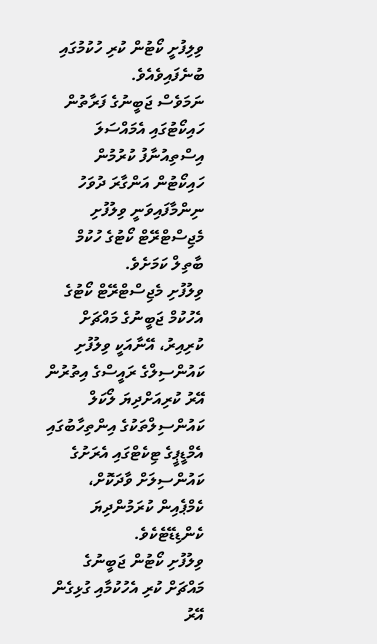ވިލިފުށީ ކޯޓުން ކުރި ހުކުމުގައި ބުނެފައިވެއެވެ.
ނަމަވެސް ޖަބީނުގެ ފަރާތުން ހައިކޯޓުގައި އެމައްސަލަ އިސްތިއުނާފު ކުރުމުން ހައިކޯޓުން އަންގާރަ ދުވަހު ނިންމާފައިވަނީ ވިލުފުށި މެޖިސްޓްރޭޓް ކޯޓުގެ ހުކުމް ބާތިލް ކަމަށެވެ.
ވިލުފުށި މެޖިސްޓްރޭޓް ކޯޓުގެ އެހުކުމް ޖަބީނުގެ މައްޗަށް ކުރިއިރު، އޭނާއަކީ ވިލުފުށި ކައުންސިލްގެ ރައީސްގެ އިތުރުން އޭރު ކުރިއަށްދިޔަ ލޯކަލް ކައުންސިލްތަކުގެ އިންތިހާބުގައި އެމްޑީޕީގެ ޓިކެޓްގައި އެރަށުގެ ކައުންސިލަށް ވާދަކޮށް، ކެމްޕެއިން ކުރަމުންދިޔަ ކެންޑިޑޭޓެކެވެ.
ވިލުފުށި ކޯޓުން ޖަބީނުގެ މައްޗަށް ކުރި އެހުކުމާއި ގުޅިގެން އޭރު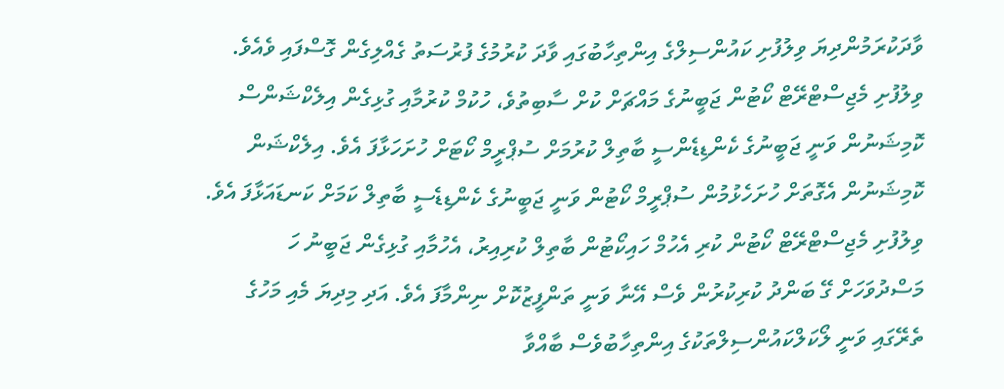ވާދަކުރަމުންދިޔަ ވިލުފުށި ކައުންސިލްގެ އިންތިހާބުގައި ވާދަ ކުރުމުގެ ފުރުސަތު ގެއްލިގެން ގޮސްފައި ވެއެވެ.
ވިލުފުށި މެޖިސްޓްރޭޓް ކޯޓުން ޖަބީނުގެ މައްޗަށް ކުށް ސާބިތުވެ، ހުކުމް ކުރުމާއި ގުޅިގެން އިލެކްޝަންސް ކޮމިޝަނުން ވަނީ ޖަބީނުގެ ކެންޑިޑެންސީ ބާތިލް ކުރުމަށް ސުޕްރީމް ކޯޓަށް ހުށަހަޅާފަ އެވެ. އިލެކްޝަން ކޮމިޝަނުން އެގޮތަށް ހުށަހެޅުމުން ސުޕްރީމް ކޯޓުން ވަނީ ޖަބީނުގެ ކެންޑިޑެސީ ބާތިލް ކަމަށް ކަނޑައަޅާފަ އެވެ.
ވިލުފުށި މެޖިސްޓްރޭޓް ކޯޓުން ކުރި އެހުމް ހައިކޯޓުން ބާތިލް ކުރިއިރު، އެހުމާއި ގުޅިގެން ޖަބީނު ހަ މަސްދުވަހަށް ގޭ ބަންދު ކުރިކުރުން ވެސް އޭނާ ވަނީ ތަންފީޒުކޮށް ނިންމާފަ އެވެ. އަދި މިދިޔަ މެއި މަހުގެ ތެރޭގައި ވަނީ ލޯކަލްކައުންސިލްތަކުގެ އިންތިހާބުވެސް ބާއްވާ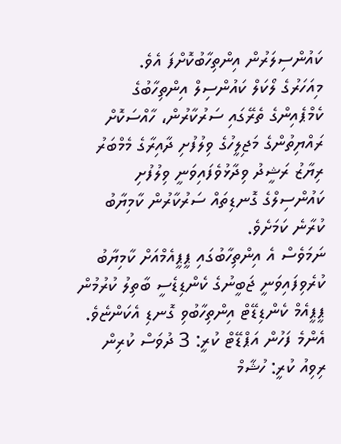ކައުންސިލަރުން އިންތިހާބުކޮށްފަ އެވެ.
މިއަހަރުގެ ލޯކަލް ކައުންސިލް އިންތިހާބުގެ ކެމްޕެއިންގެ ތެރޭގައި ސަރުކާރުން، ހާއްސަކޮށް ރައްޔިތުންގެ މަޖިލީހުގެ ވިލުފުށި ދާއިރާގެ މެމްބަރު ރިޔާޒު ރަޝީދު ވިދާޅުވެފައިވަނީ ވިލުފުށި ކައުންސިލްގެ ގޮނޑިތައް ސަރުކާރުން ކާމިޔާބު ކުރާނެ ކަމަށެވެ.
ނަމަވެސް އެ އިންތިހާބުގައި ޕީޕީއެމްއަށް ކާމިޔާބު ކުރެވިފައިވަނީ ޖަބީނުގެ ކެންޑިޑެސީ ބާތިލު ކުރުމުން ޕީޕީއެމް ކެންޑިޑޭޓް އިންތިހާބުވި ގޮނޑި އެކަންޏެވެ.
އެންމެ ފަހުން އަޕްޑޭޓް ކުރީ: 3 ދުވަސް ކުރިން
ރިވިއު ކުރީ: ހުޝާމް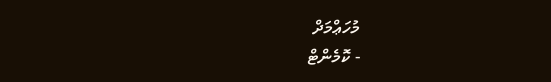މުހަޢްމަދް
- ކޮމެންޓް